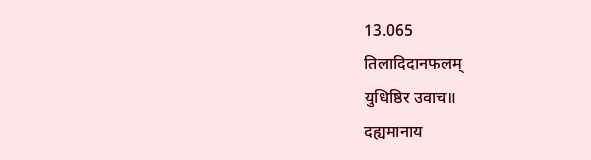13.065
तिलादिदानफलम्
युधिष्ठिर उवाच॥
दह्यमानाय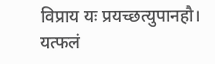विप्राय यः प्रयच्छत्युपानहौ। यत्फलं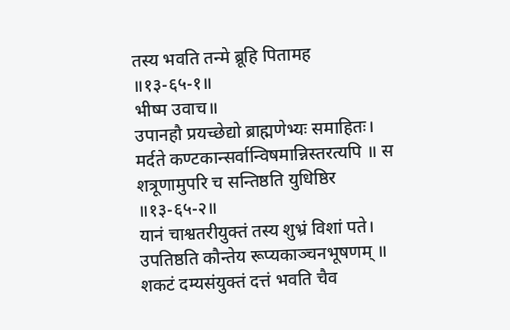तस्य भवति तन्मे ब्रूहि पितामह ॥१३-६५-१॥
भीष्म उवाच॥
उपानहौ प्रयच्छेद्यो ब्राह्मणेभ्यः समाहितः। मर्दते कण्टकान्सर्वान्विषमान्निस्तरत्यपि ॥ स शत्रूणामुपरि च सन्तिष्ठति युधिष्ठिर ॥१३-६५-२॥
यानं चाश्वतरीयुक्तं तस्य शुभ्रं विशां पते। उपतिष्ठति कौन्तेय रूप्यकाञ्चनभूषणम् ॥ शकटं दम्यसंयुक्तं दत्तं भवति चैव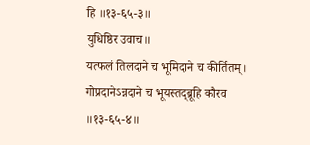हि ॥१३-६५-३॥
युधिष्ठिर उवाच॥
यत्फलं तिलदाने च भूमिदाने च कीर्तितम्। गोप्रदानेऽन्नदाने च भूयस्तद्ब्रूहि कौरव ॥१३-६५-४॥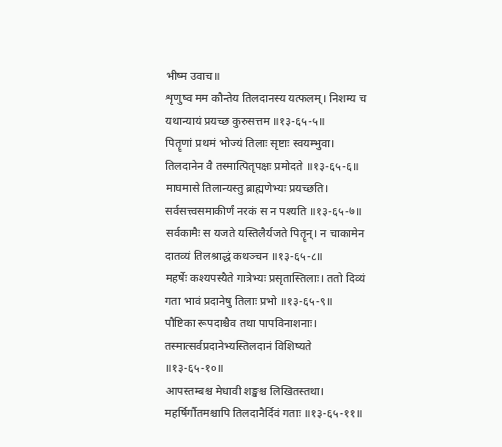भीष्म उवाच॥
शृणुष्व मम कौन्तेय तिलदानस्य यत्फलम्। निशम्य च यथान्यायं प्रयच्छ कुरुसत्तम ॥१३-६५-५॥
पितॄणां प्रथमं भोज्यं तिलाः सृष्टाः स्वयम्भुवा। तिलदानेन वै तस्मात्पितृपक्षः प्रमोदते ॥१३-६५-६॥
माघमासे तिलान्यस्तु ब्राह्मणेभ्यः प्रयच्छति। सर्वसत्त्वसमाकीर्णं नरकं स न पश्यति ॥१३-६५-७॥
सर्वकामैः स यजते यस्तिलैर्यजते पितॄन्। न चाकामेन दातव्यं तिलश्राद्धं कथञ्चन ॥१३-६५-८॥
महर्षेः कश्यपस्यैते गात्रेभ्यः प्रसृतास्तिलाः। ततो दिव्यं गता भावं प्रदानेषु तिलाः प्रभो ॥१३-६५-९॥
पौष्टिका रूपदाश्चैव तथा पापविनाशनाः। तस्मात्सर्वप्रदानेभ्यस्तिलदानं विशिष्यते ॥१३-६५-१०॥
आपस्तम्बश्च मेधावी शङ्खश्च लिखितस्तथा। महर्षिर्गौतमश्चापि तिलदानैर्दिवं गताः ॥१३-६५-११॥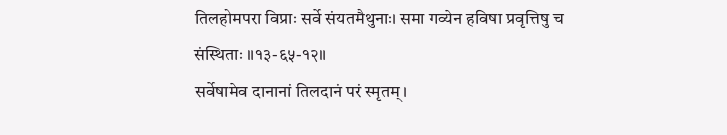तिलहोमपरा विप्राः सर्वे संयतमैथुनाः। समा गव्येन हविषा प्रवृत्तिषु च संस्थिताः ॥१३-६५-१२॥
सर्वेषामेव दानानां तिलदानं परं स्मृतम्।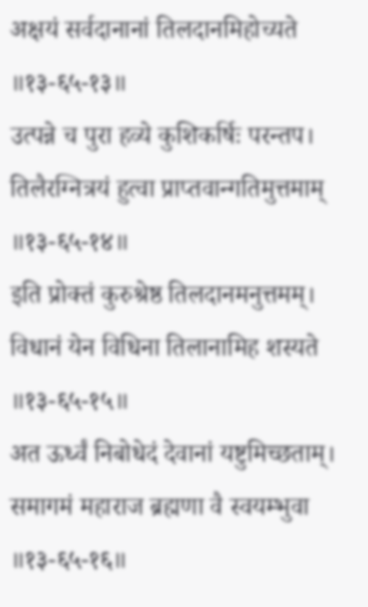अक्षयं सर्वदानानां तिलदानमिहोच्यते ॥१३-६५-१३॥
उत्पन्ने च पुरा हव्ये कुशिकर्षिः परन्तप। तिलैरग्नित्रयं हुत्वा प्राप्तवान्गतिमुत्तमाम् ॥१३-६५-१४॥
इति प्रोक्तं कुरुश्रेष्ठ तिलदानमनुत्तमम्। विधानं येन विधिना तिलानामिह शस्यते ॥१३-६५-१५॥
अत ऊर्ध्वं निबोधेदं देवानां यष्टुमिच्छताम्। समागमं महाराज ब्रह्मणा वै स्वयम्भुवा ॥१३-६५-१६॥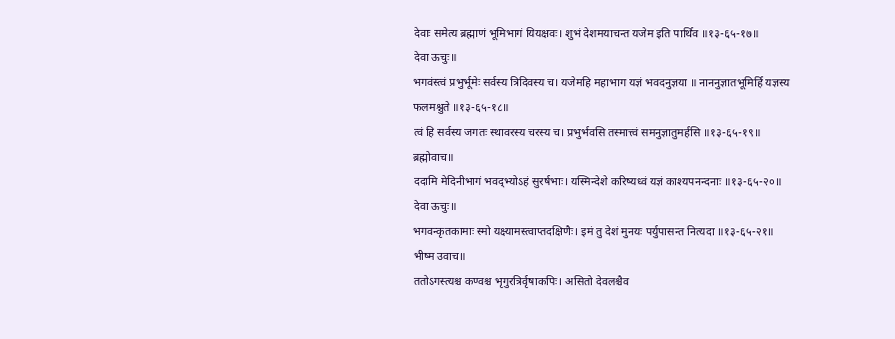देवाः समेत्य ब्रह्माणं भूमिभागं यियक्षवः। शुभं देशमयाचन्त यजेम इति पार्थिव ॥१३-६५-१७॥
देवा ऊचुः॥
भगवंस्त्वं प्रभुर्भूमेः सर्वस्य त्रिदिवस्य च। यजेमहि महाभाग यज्ञं भवदनुज्ञया ॥ नाननुज्ञातभूमिर्हि यज्ञस्य फलमश्नुते ॥१३-६५-१८॥
त्वं हि सर्वस्य जगतः स्थावरस्य चरस्य च। प्रभुर्भवसि तस्मात्त्वं समनुज्ञातुमर्हसि ॥१३-६५-१९॥
ब्रह्मोवाच॥
ददामि मेदिनीभागं भवद्भ्योऽहं सुरर्षभाः। यस्मिन्देशे करिष्यध्वं यज्ञं काश्यपनन्दनाः ॥१३-६५-२०॥
देवा ऊचुः॥
भगवन्कृतकामाः स्मो यक्ष्यामस्त्वाप्तदक्षिणैः। इमं तु देशं मुनयः पर्युपासन्त नित्यदा ॥१३-६५-२१॥
भीष्म उवाच॥
ततोऽगस्त्यश्च कण्वश्च भृगुरत्रिर्वृषाकपिः। असितो देवलश्चैव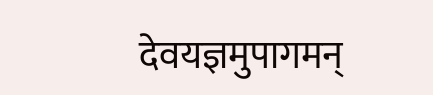देवयज्ञमुपागमन्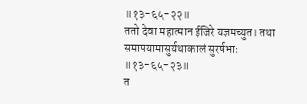॥१३-६५-२२॥
ततो देवा महात्मान ईजिरे यज्ञमच्युत। तथा समापयामासुर्यथाकालं सुरर्षभाः ॥१३-६५-२३॥
त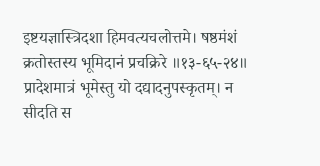इष्टयज्ञास्त्रिदशा हिमवत्यचलोत्तमे। षष्ठमंशं क्रतोस्तस्य भूमिदानं प्रचक्रिरे ॥१३-६५-२४॥
प्रादेशमात्रं भूमेस्तु यो दद्यादनुपस्कृतम्। न सीदति स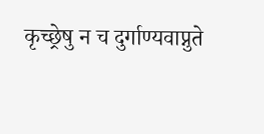कृच्छ्रेषु न च दुर्गाण्यवाप्नुते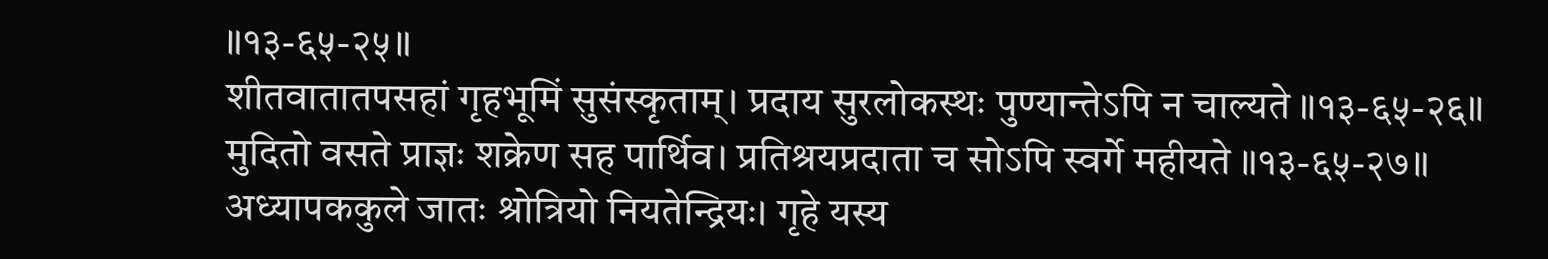॥१३-६५-२५॥
शीतवातातपसहां गृहभूमिं सुसंस्कृताम्। प्रदाय सुरलोकस्थः पुण्यान्तेऽपि न चाल्यते ॥१३-६५-२६॥
मुदितो वसते प्राज्ञः शक्रेण सह पार्थिव। प्रतिश्रयप्रदाता च सोऽपि स्वर्गे महीयते ॥१३-६५-२७॥
अध्यापककुले जातः श्रोत्रियो नियतेन्द्रियः। गृहे यस्य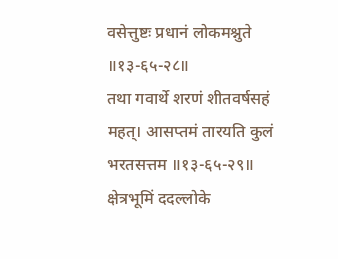वसेत्तुष्टः प्रधानं लोकमश्नुते ॥१३-६५-२८॥
तथा गवार्थे शरणं शीतवर्षसहं महत्। आसप्तमं तारयति कुलं भरतसत्तम ॥१३-६५-२९॥
क्षेत्रभूमिं ददल्लोके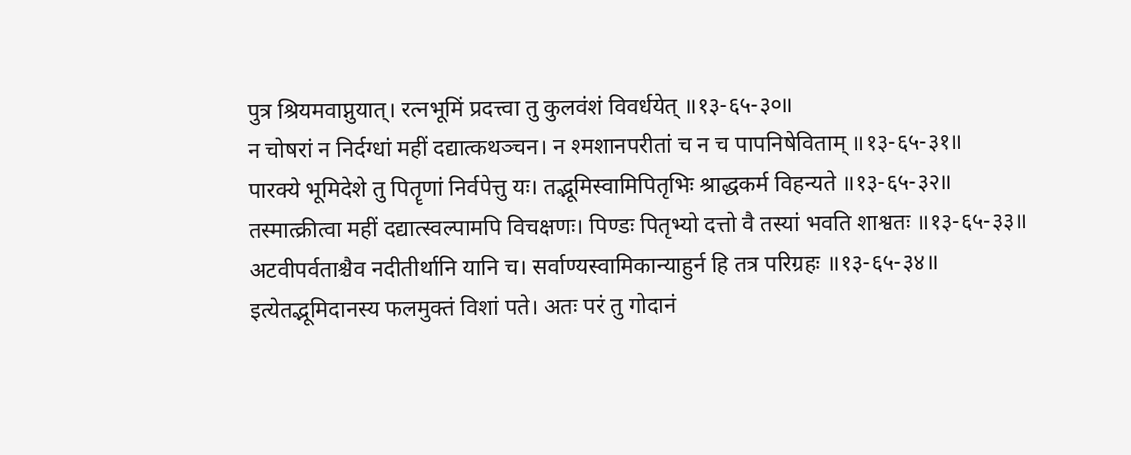पुत्र श्रियमवाप्नुयात्। रत्नभूमिं प्रदत्त्वा तु कुलवंशं विवर्धयेत् ॥१३-६५-३०॥
न चोषरां न निर्दग्धां महीं दद्यात्कथञ्चन। न श्मशानपरीतां च न च पापनिषेविताम् ॥१३-६५-३१॥
पारक्ये भूमिदेशे तु पितॄणां निर्वपेत्तु यः। तद्भूमिस्वामिपितृभिः श्राद्धकर्म विहन्यते ॥१३-६५-३२॥
तस्मात्क्रीत्वा महीं दद्यात्स्वल्पामपि विचक्षणः। पिण्डः पितृभ्यो दत्तो वै तस्यां भवति शाश्वतः ॥१३-६५-३३॥
अटवीपर्वताश्चैव नदीतीर्थानि यानि च। सर्वाण्यस्वामिकान्याहुर्न हि तत्र परिग्रहः ॥१३-६५-३४॥
इत्येतद्भूमिदानस्य फलमुक्तं विशां पते। अतः परं तु गोदानं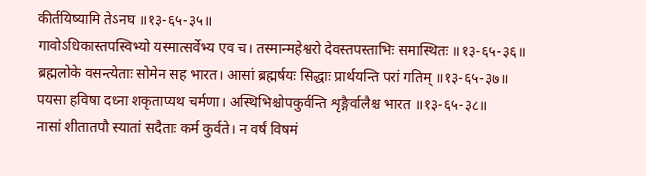कीर्तयिष्यामि तेऽनघ ॥१३-६५-३५॥
गावोऽधिकास्तपस्विभ्यो यस्मात्सर्वेभ्य एव च। तस्मान्महेश्वरो देवस्तपस्ताभिः समास्थितः ॥१३-६५-३६॥
ब्रह्मलोके वसन्त्येताः सोमेन सह भारत। आसां ब्रह्मर्षयः सिद्धाः प्रार्थयन्ति परां गतिम् ॥१३-६५-३७॥
पयसा हविषा दध्ना शकृताप्यथ चर्मणा। अस्थिभिश्चोपकुर्वन्ति शृङ्गैर्वालैश्च भारत ॥१३-६५-३८॥
नासां शीतातपौ स्यातां सदैताः कर्म कुर्वते। न वर्षं विषमं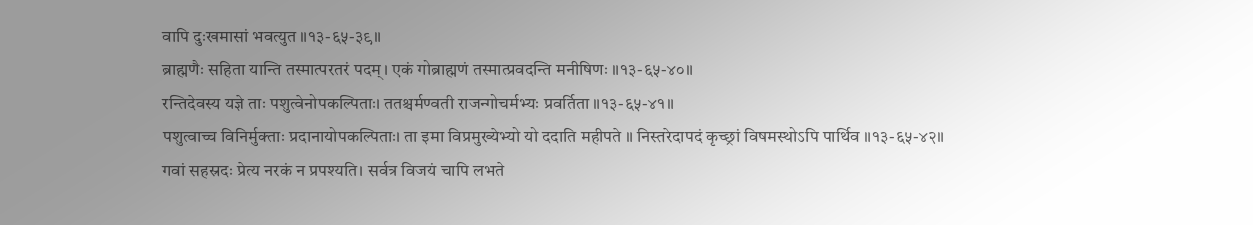वापि दुःखमासां भवत्युत ॥१३-६५-३९॥
ब्राह्मणैः सहिता यान्ति तस्मात्परतरं पदम्। एकं गोब्राह्मणं तस्मात्प्रवदन्ति मनीषिणः ॥१३-६५-४०॥
रन्तिदेवस्य यज्ञे ताः पशुत्वेनोपकल्पिताः। ततश्चर्मण्वती राजन्गोचर्मभ्यः प्रवर्तिता ॥१३-६५-४१॥
पशुत्वाच्च विनिर्मुक्ताः प्रदानायोपकल्पिताः। ता इमा विप्रमुख्येभ्यो यो ददाति महीपते ॥ निस्तरेदापदं कृच्छ्रां विषमस्थोऽपि पार्थिव ॥१३-६५-४२॥
गवां सहस्रदः प्रेत्य नरकं न प्रपश्यति। सर्वत्र विजयं चापि लभते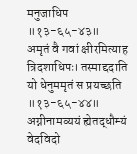मनुजाधिप ॥१३-६५-४३॥
अमृतं वै गवां क्षीरमित्याह त्रिदशाधिपः। तस्माद्ददाति यो धेनुममृतं स प्रयच्छति ॥१३-६५-४४॥
अग्नीनामव्ययं ह्येतद्धौम्यं वेदविदो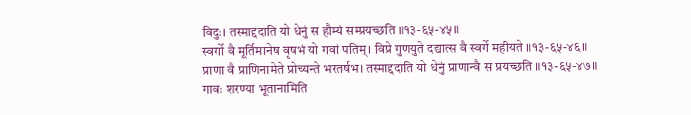विदुः। तस्माद्ददाति यो धेनुं स हौम्यं सम्प्रयच्छति ॥१३-६५-४५॥
स्वर्गो वै मूर्तिमानेष वृषभं यो गवां पतिम्। विप्रे गुणयुते दद्यात्स वै स्वर्गे महीयते ॥१३-६५-४६॥
प्राणा वै प्राणिनामेते प्रोच्यन्ते भरतर्षभ। तस्माद्ददाति यो धेनुं प्राणान्वै स प्रयच्छति ॥१३-६५-४७॥
गावः शरण्या भूतानामिति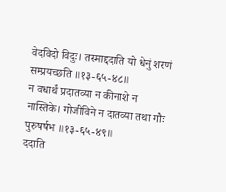वेदविदो विदुः। तस्माद्ददाति यो धेनुं शरणं सम्प्रयच्छति ॥१३-६५-४८॥
न वधार्थं प्रदातव्या न कीनाशे न नास्तिके। गोजीविने न दातव्या तथा गौः पुरुषर्षभ ॥१३-६५-४९॥
ददाति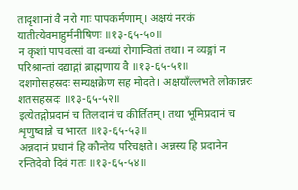तादृशानां वै नरो गाः पापकर्मणाम्। अक्षयं नरकं यातीत्येवमाहुर्मनीषिणः ॥१३-६५-५०॥
न कृशां पापवत्सां वा वन्ध्यां रोगान्वितां तथा। न व्यङ्गां न परिश्रान्तां दद्याद्गां ब्राह्मणाय वै ॥१३-६५-५१॥
दशगोसहस्रदः सम्यक्षक्रेण सह मोदते। अक्षयाँल्लभते लोकान्नरः शतसहस्रदः ॥१३-६५-५२॥
इत्येतद्गोप्रदानं च तिलदानं च कीर्तितम्। तथा भूमिप्रदानं च शृणुष्वान्ने च भारत ॥१३-६५-५३॥
अन्नदानं प्रधानं हि कौन्तेय परिचक्षते। अन्नस्य हि प्रदानेन रन्तिदेवो दिवं गतः ॥१३-६५-५४॥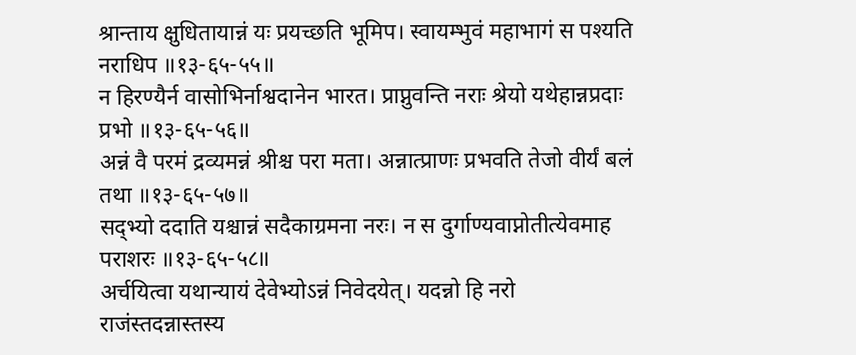श्रान्ताय क्षुधितायान्नं यः प्रयच्छति भूमिप। स्वायम्भुवं महाभागं स पश्यति नराधिप ॥१३-६५-५५॥
न हिरण्यैर्न वासोभिर्नाश्वदानेन भारत। प्राप्नुवन्ति नराः श्रेयो यथेहान्नप्रदाः प्रभो ॥१३-६५-५६॥
अन्नं वै परमं द्रव्यमन्नं श्रीश्च परा मता। अन्नात्प्राणः प्रभवति तेजो वीर्यं बलं तथा ॥१३-६५-५७॥
सद्भ्यो ददाति यश्चान्नं सदैकाग्रमना नरः। न स दुर्गाण्यवाप्नोतीत्येवमाह पराशरः ॥१३-६५-५८॥
अर्चयित्वा यथान्यायं देवेभ्योऽन्नं निवेदयेत्। यदन्नो हि नरो राजंस्तदन्नास्तस्य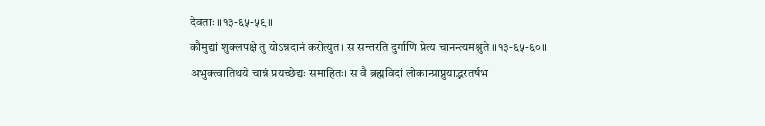देवताः ॥१३-६५-५९॥
कौमुद्यां शुक्लपक्षे तु योऽन्नदानं करोत्युत। स सन्तरति दुर्गाणि प्रेत्य चानन्त्यमश्नुते ॥१३-६५-६०॥
अभुक्त्वातिथये चान्नं प्रयच्छेद्यः समाहितः। स वै ब्रह्मविदां लोकान्प्राप्नुयाद्भरतर्षभ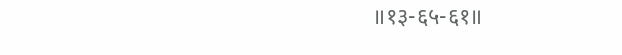॥१३-६५-६१॥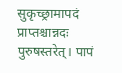सुकृच्छ्रामापदं प्राप्तश्चान्नदः पुरुषस्तरेत्। पापं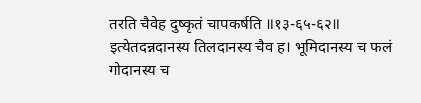तरति चैवेह दुष्कृतं चापकर्षति ॥१३-६५-६२॥
इत्येतदन्नदानस्य तिलदानस्य चैव ह। भूमिदानस्य च फलं गोदानस्य च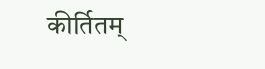कीर्तितम्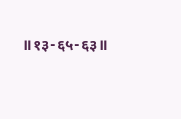॥१३-६५-६३॥